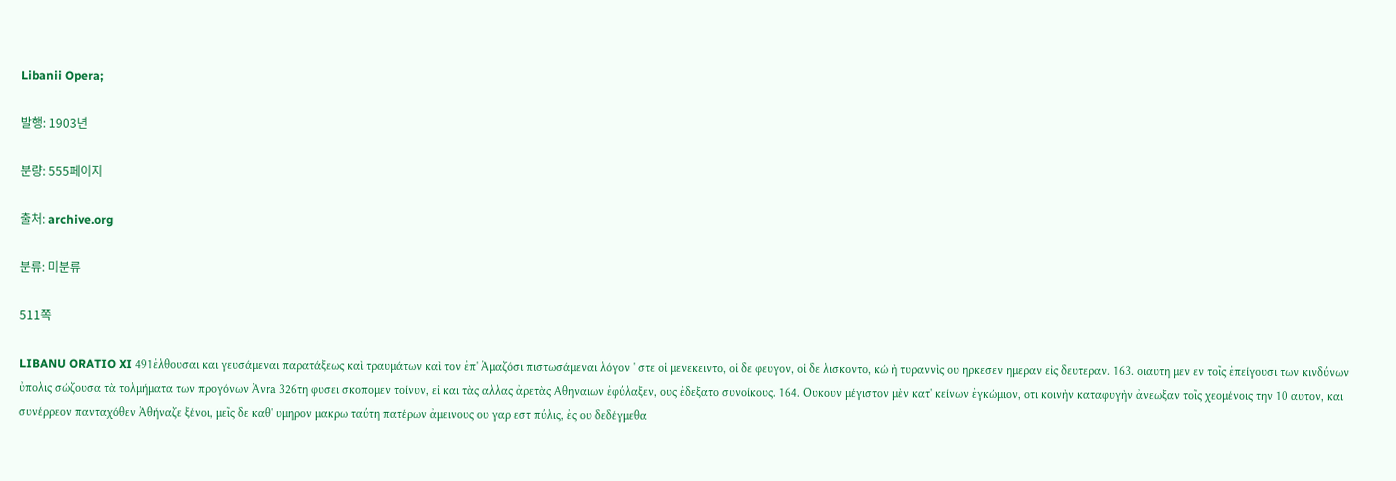Libanii Opera;

발행: 1903년

분량: 555페이지

출처: archive.org

분류: 미분류

511쪽

LIBANU ORATIO XI 491ἐλθουσαι και γευσάμεναι παρατάξεως καὶ τραυμάτων καὶ τον ἐπ' Ἀμαζόσι πιστωσάμεναι λόγον ' στε οἱ μενεκειντο, οἱ δε φευγον, οἱ δε λισκοντο, κώ ὴ τυραννὶς ου ηρκεσεν ημεραν εἰς δευτεραν. 163. οιαυτη μεν εν τοῖς ἐπείγουσι των κινδύνων ὐπολις σώζουσα τὰ τολμήματα των προγόνων Ἀνra 326τη φυσει σκοπομεν τοίνυν, εἰ και τὰς αλλας ἀρετὰς Αθηναιων ἐφύλαξεν, ους ἐδεξατο συνοίκους. 164. Ουκουν μέγιστον μὲν κατ' κείνων ἐγκώμιον, οτι κοινὴν καταφυγὴν ἀνεωξαν τοῖς χεομένοις την 10 αυτον, και συνέρρεον πανταχόθεν Ἀθήναζε ξένοι, μεῖς δε καθ' υμηρον μακρω ταύτη πατέρων ἀμεινους ου γαρ εστ πύλις, ἐς ου δεδέγμεθα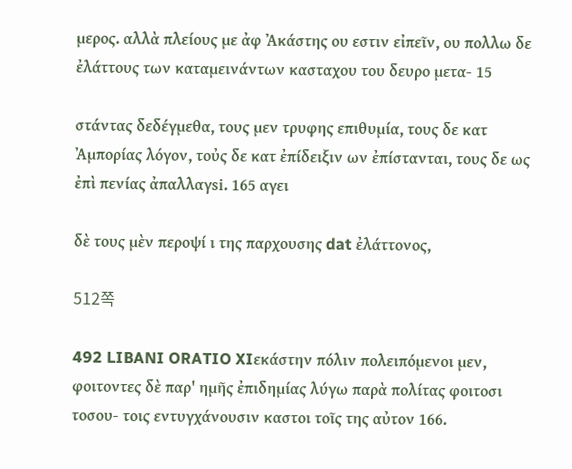μερος. αλλὰ πλείους με ἀφ Ἀκάστης ου εστιν εἰπεῖν, ου πολλω δε ἐλάττους των καταμεινάντων κασταχου του δευρο μετα- 15

στάντας δεδέγμεθα, τους μεν τρυφης επιθυμία, τους δε κατ Ἀμπορίας λόγον, τοὐς δε κατ ἐπίδειξιν ων ἐπίστανται, τους δε ως ἐπὶ πενίας ἀπαλλαγsi. 165 αγει

δὲ τους μὲν περοψί ι της παρχουσης dat ἐλάττονος,

512쪽

492 LIBANI ORATIO XIεκάστην πόλιν πολειπόμενοι μεν, φοιτοντες δὲ παρ' ημῆς ἐπιδημίας λύγω παρὰ πολίτας φοιτοσι τοσου- τοις εντυγχάνουσιν καστοι τοῖς της αὐτον 166.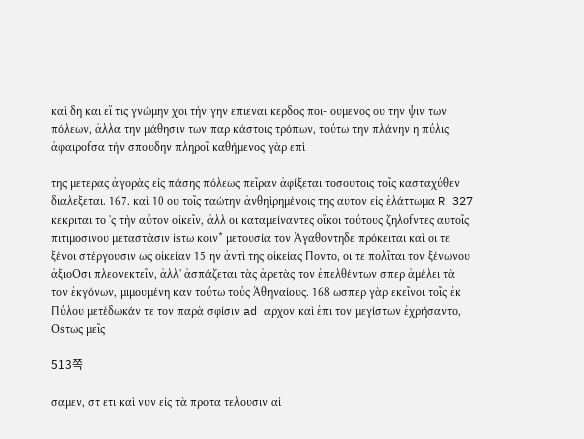καὶ δη και εἴ τις γνώμην χοι τὴν γην επιεναι κερδος ποι- ουμενος ου την ψιν των πόλεων, ἀλλα την μάθησιν των παρ κάστοις τρόπων, τούτω την πλάνην η πύλις ἀφαιροfσα τὴν σπουδην πληροῖ καθήμενος γὰρ επὶ

της μετερας ἀγορὰς εἰς πάσης πόλεως πεῖραν ἀφίξεται τοσουτοις τοῖς κασταχύθεν διαλεξεται. 167. καὶ 10 ου τοῖς ταώτην ἀνθηὶρημένοις της αυτον εἰς ἐλάττωμα R 327 κεκριται το 'ς τὴν αὐτον οἰκεῖν, ἀλλ οι καταμείναντες οἴκοι τούτους ζηλοfντες αυτοῖς πιτιμοσινου μεταστὰσιν isτω κοιν* μετουσία τον Ἀγαθοντηδε πρόκειται καὶ οι τε ξένοι στέργουσιν ως οἰκείαν 15 ην ἀντὶ της οἰκείας Ποντο, οι τε πολῖται τον ξένωνου ἀξιοOσι πλεονεκτεῖν, ἀλλ' ἀσπάζεται τὰς ἀρετὰς τον ἐπελθέντων σπερ ἀμέλει τὰ τον ἐκγόνων, μιμουμένη καν τούτω τοὐς Ἀθηναίους. 168 ωσπερ γὰρ εκεῖνοι τοῖς ἐκ Πύλου μετέδωκάν τε τον παρὰ σφίσιν ad αρχον καὶ ἐπι τον μεγίστων ἐχρήσαντο, Osτως μεῖς

513쪽

σαμεν, στ ετι καὶ νυν εἰς τὰ προτα τελουσιν αἱ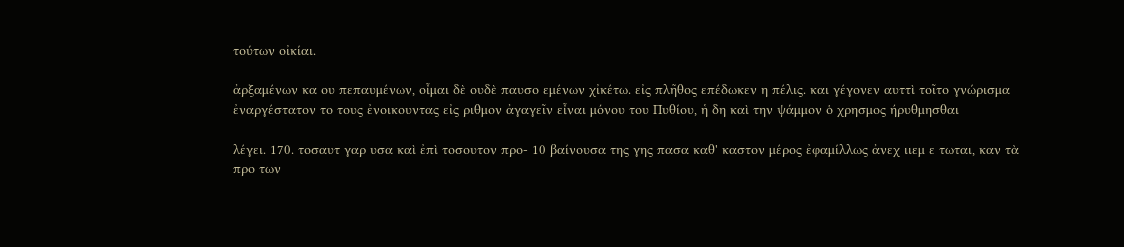τούτων οἰκίαι.

ἀρξαμένων κα ου πεπαυμένων, οἶμαι δὲ ουδὲ παυσο εμένων χἰκέτω. εἰς πλῆθος επέδωκεν η πέλις. και γέγονεν αυττὶ τοῖτο γνώρισμα ἐναργέστατον το τους ἐνοικουντας εἰς ριθμον ἀγαγεῖν εἶναι μόνου του Πυθίου, ἡ δη καὶ την ψάμμον ὁ χρησμος ήρυθμησθαι

λέγει. 170. τοσαυτ γαρ υσα καὶ ἐπὶ τοσουτον προ- 10 βαίνουσα της γης πασα καθ' καστον μέρος ἐφαμίλλως ἀνεχ ιιεμ ε τωται, καν τὰ προ των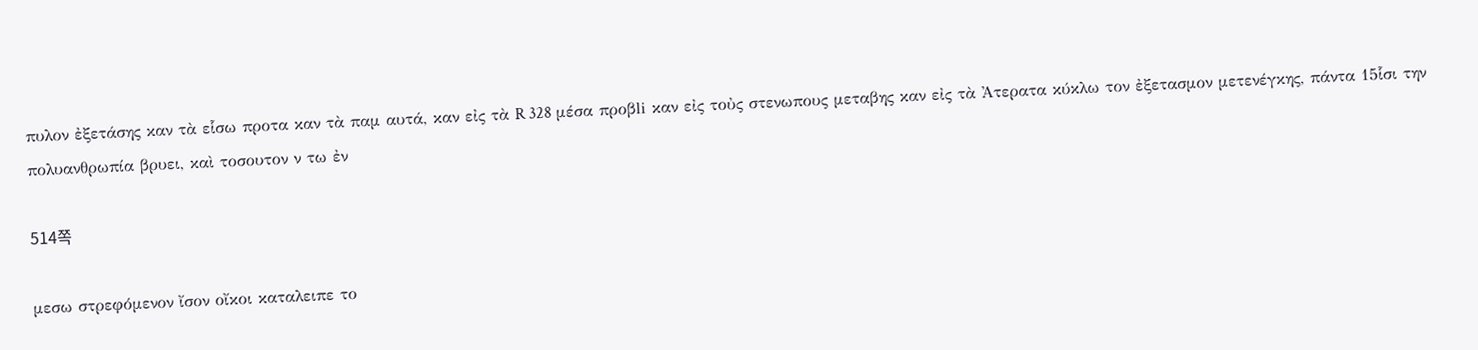πυλον ἐξετάσης καν τὰ εἷσω προτα καν τὰ παμ αυτά, καν εἰς τὰ R 328 μέσα προβli καν εἰς τοὐς στενωπους μεταβης καν εἰς τὰ Ἀτερατα κύκλω τον ἐξετασμον μετενέγκης, πάντα 15ἷσι την πολυανθρωπία βρυει, καὶ τοσουτον ν τω ἐν

514쪽

μεσω στρεφόμενον ἴσον οἴκοι καταλειπε το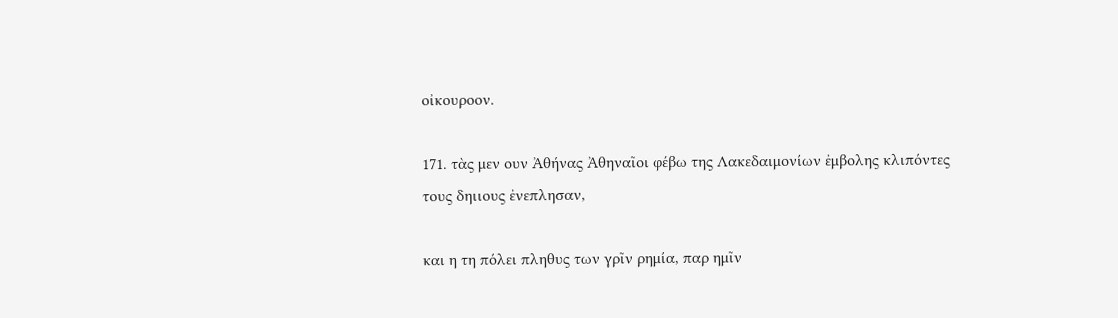οἰκουροον.

171. τὰς μεν ουν Ἀθήνας Ἀθηναῖοι φέβω της Λακεδαιμονίων ἐμβολης κλιπόντες τους δηιιους ἐνεπλησαν,

και η τη πόλει πληθυς των γρῖν ρημία, παρ ημῖν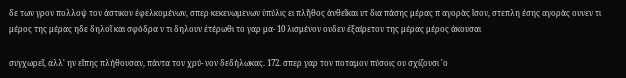δε των γρον πολλοψ τον ἀστικον ἐφελκομένων, σπερ κεκενωμενων ὐπύλις ει πλῆθος ἀνθεῖκαι υτ δια πάσης μέρας π αγορὰς ἴσον, στεπλη έσης αγορὰς ουνεν τι μέρος της μέρας ηδε δηλοῖ και σφόδρα ν τι δηλουν ἐτέρωθι το γαρ μα- 10 λισμένον ουδεν ἐξαίρετον της μέρας μέρος ἀκουσαι

συγχωρεῖ, αλλ' ην εἴπης πλήθουσαν, πάντα τον χρύ- νον δεδήλωκας. 172. σπερ γαρ τον ποταμον πύσοις ου σχίζουσι 'ο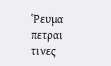Ῥευμα πετραι τινες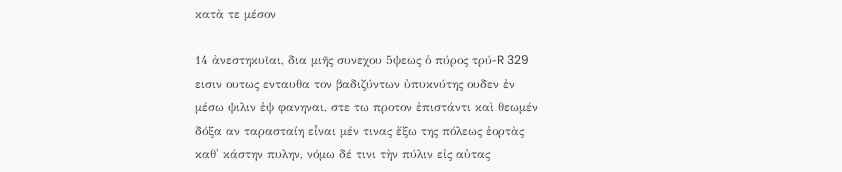κατὰ τε μέσον

14 ἀνεστηκυῖαι, δια μιῆς συνεχου 5ψεως ὁ πύρος τρύ-R 329 εισιν ουτως ενταυθα τον βαδιζύντων ὐπυκνύτης ουδεν ἐν μέσω ψιλιν ἐψ φανηναι, στε τω προτον ἐπιστάντι καὶ θεωμέν δόξα αν ταρασταίη εἶναι μέν τινας ἔξω της πόλεως ἐορτὰς καθ' κάστην πυλην, νόμω δέ τινι τὴν πύλιν εἰς αὐτας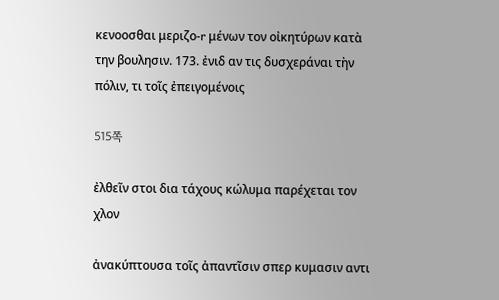κενοοσθαι μεριζο-r μένων τον οἰκητύρων κατὰ την βουλησιν. 173. ἐνιδ αν τις δυσχεράναι τὴν πόλιν, τι τοῖς ἐπειγομένοις

515쪽

ἐλθεῖν στοι δια τάχους κώλυμα παρέχεται τον χλον

ἀνακύπτουσα τοῖς ἀπαντῖσιν σπερ κυμασιν αντι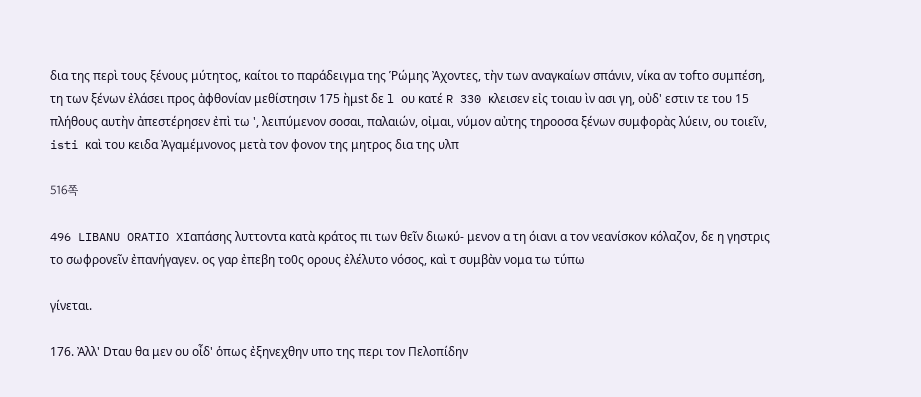δια της περὶ τους ξένους μύτητος, καίτοι το παράδειγμα της Ῥώμης Ἀχοντες, τὴν των αναγκαίων σπάνιν, νίκα αν τοfτο συμπέση, τη των ξένων ἐλάσει προς ἀφθονίαν μεθίστησιν 175 ὴμst δε l ου κατέ R 330 κλεισεν εἰς τοιαυ ὶν ασι γη, οὐδ' εστιν τε του 15 πλήθους αυτὴν ἀπεστέρησεν ἐπὶ τω ', λειπύμενον σοσαι, παλαιών, οἰμαι, νύμον αὐτης τηροοσα ξένων συμφορὰς λύειν, ου τοιεῖν, isti καὶ του κειδα Ἀγαμέμνονος μετὰ τον φονον της μητρος δια της υλπ

516쪽

496 LIBANU ORATIO XIαπάσης λυττοντα κατὰ κράτος πι των θεῖν διωκύ- μενον α τη όιανι α τον νεανίσκον κόλαζον, δε η γηστρις το σωφρονεῖν ἐπανήγαγεν. ος γαρ ἐπεβη το0ς ορους ἐλέλυτο νόσος, καὶ τ συμβὰν νομα τω τύπω

γίνεται.

176. Ἀλλ' Dταυ θα μεν ου οἶδ' ὁπως ἐξηνεχθην υπο της περι τον Πελοπίδην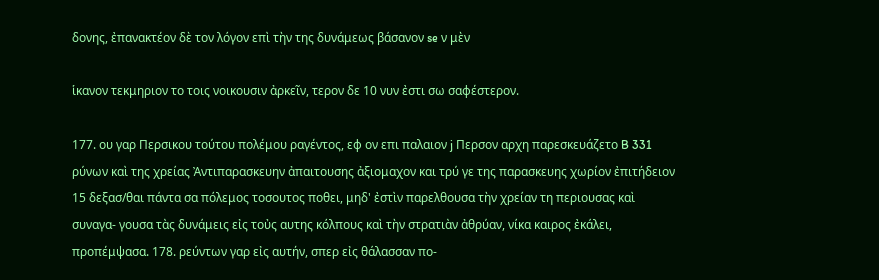δονης, ἐπανακτέον δὲ τον λόγον επὶ τὴν της δυνάμεως βάσανον se ν μὲν

ἱκανον τεκμηριον το τοις νοικουσιν ἀρκεῖν, τερον δε 10 νυν ἐστι σω σαφέστερον.

177. ου γαρ Περσικου τούτου πολέμου ραγέντος, εφ ον επι παλαιον j Περσον αρχη παρεσκευάζετο B 331 ρύνων καὶ της χρείας Ἀντιπαρασκευην ἀπαιτουσης ἀξιομαχον και τρύ γε της παρασκευης χωρίον ἐπιτήδειον 15 δεξασ/θαι πάντα σα πόλεμος τοσουτος ποθει, μηδ' ἐστὶν παρελθουσα τὴν χρείαν τη περιουσας καὶ συναγα- γουσα τὰς δυνάμεις εἰς τοὐς αυτης κόλπους καὶ τὴν στρατιὰν ἀθρύαν, νίκα καιρος ἐκάλει, προπέμψασα. 178. ρεύντων γαρ εἰς αυτήν, σπερ εἰς θάλασσαν πο-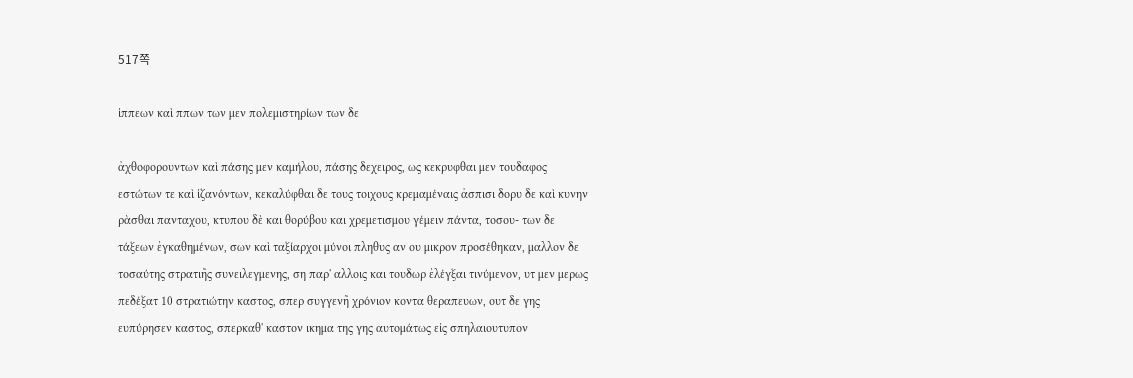517쪽

ἱππεων καὶ ππων των μεν πολεμιστηρίων των δε

ἀχθοφορουντων καὶ πάσης μεν καμήλου, πάσης δεχειρος, ως κεκρυφθαι μεν τουδαφος εστώτων τε καὶ ἱζανόντων, κεκαλύφθαι δε τους τοιχους κρεμαμέναις ἀσπισι δορυ δε καὶ κυνην ρὰσθαι πανταχου, κτυπου δὲ και θορύβου και χρεμετισμου γέμειν πάντα, τοσου- των δε τάξεων ἐγκαθημένων, σων καὶ ταξίαρχοι μύνοι πληθυς αν ου μικρον προσέθηκαν, μαλλον δε τοσαύτης στρατιῆς συνειλεγμενης, ση παρ' αλλοις και τουδωρ ἐλέγξαι τινύμενον, υτ μεν μερως πεδέξατ 10 στρατιώτην καστος, σπερ συγγενῆ χρόνιον κοντα θεραπευων, ουτ δε γης ευπύρησεν καστος, σπερκαθ' καστον ικημα της γης αυτομάτως εἰς σπηλαιουτυπον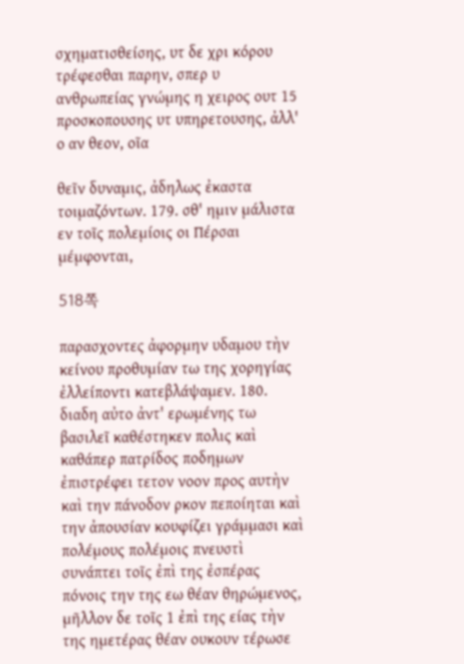σχηματισθείσης, υτ δε χρι κόρου τρέφεσθαι παρην, σπερ υ ανθρωπείας γνώμης η χειρος ουτ 15 προσκοπουσης υτ υπηρετουσης, ἀλλ' ο αν θεον, οῖα

θεῖν δυναμις, ἀδηλως ἐκαστα τοιμαζόντων. 179. σθ' ημιν μάλιστα εν τοῖς πολεμίοις οι Πέρσαι μέμφονται,

518쪽

παρασχοντες ἀφορμην υδαμου τὴν κείνου προθυμίαν τω της χορηγίας ἐλλείποντι κατεβλάψαμεν. 180. διαδη αὐτο ἀντ' ερωμένης τω βασιλεῖ καθέστηκεν πολις καὶ καθάπερ πατρίδος ποδημων ἐπιστρέφει τετον νοον προς αυτὴν καὶ την πάνοδον ρκον πεποίηται καὶ την ἀπουσίαν κουφίζει γράμμασι καὶ πολέμους πολέμοις πνευστὶ συνάπτει τοῖς ἐπὶ της ἐσπέρας πόνοις την της εω θέαν θηρώμενος, μῆλλον δε τοῖς 1 ἐπὶ της είας τὴν της ημετέρας θέαν ουκουν τέρωσε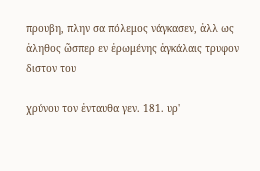προυβη, πλην σα πόλεμος νάγκασεν, ἀλλ ως ἀληθος ῶσπερ εν ἐρωμένης ἀγκάλαις τρυφον διστον του

χρύνου τον ἐνταυθα γεν. 181. υρ'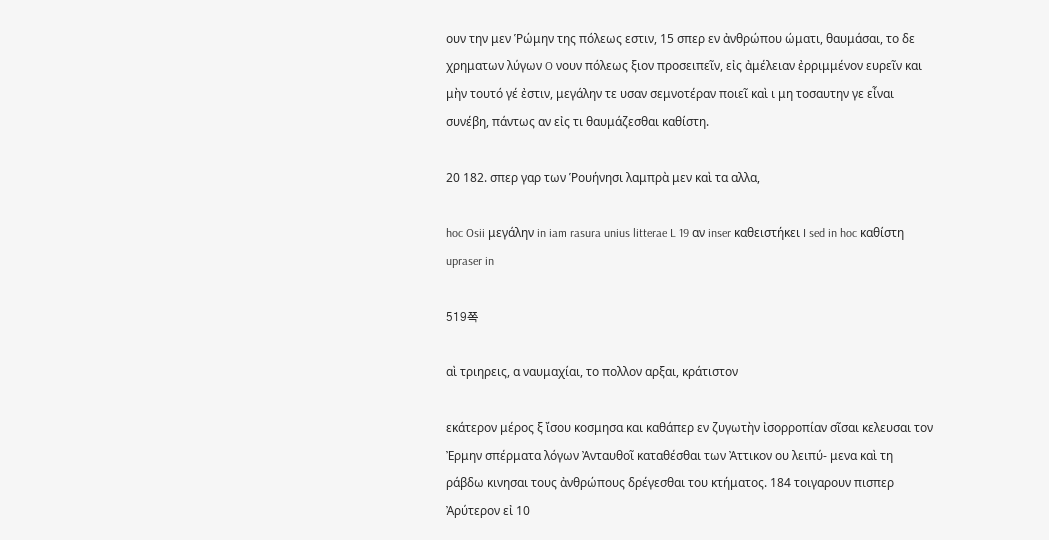ουν την μεν Ῥώμην της πόλεως εστιν, 15 σπερ εν ἀνθρώπου ώματι, θαυμάσαι, το δε χρηματων λύγων O νουν πόλεως ξιον προσειπεῖν, εἰς ἀμέλειαν ἐρριμμένον ευρεῖν και μὴν τουτό γέ ἐστιν, μεγάλην τε υσαν σεμνοτέραν ποιεῖ καὶ ι μη τοσαυτην γε εἶναι συνέβη, πάντως αν εἰς τι θαυμάζεσθαι καθίστη.

20 182. σπερ γαρ των Ῥουήνησι λαμπρὰ μεν καὶ τα αλλα,

hoc Osii μεγάλην in iam rasura unius litterae L 19 αν inser καθειστήκει I sed in hoc καθίστη upraser in

519쪽

αὶ τριηρεις, α ναυμαχίαι, το πολλον αρξαι, κράτιστον

εκάτερον μέρος ξ ἴσου κοσμησα και καθάπερ εν ζυγωτὴν ἰσορροπίαν σῖσαι κελευσαι τον Ἐρμην σπέρματα λόγων Ἀνταυθοῖ καταθέσθαι των Ἀττικον ου λειπύ- μενα καὶ τη ράβδω κινησαι τους ἀνθρώπους δρέγεσθαι του κτήματος. 184 τοιγαρουν πισπερ Ἀρύτερον εἰ 10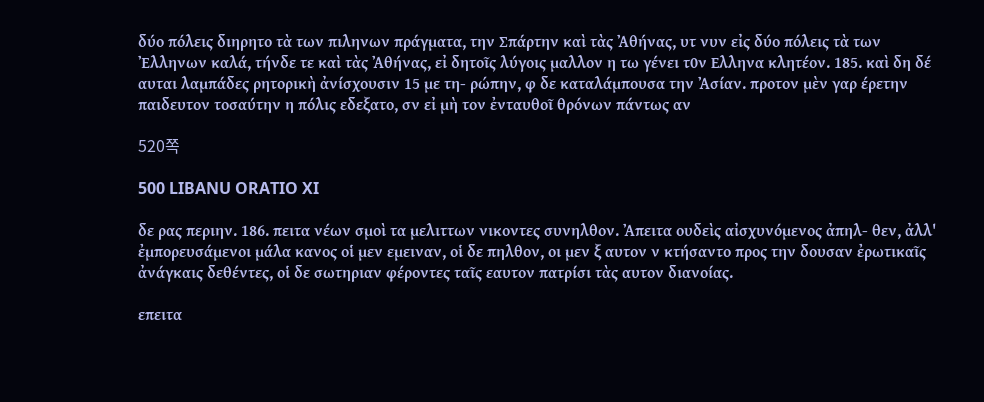δύο πόλεις διηρητο τὰ των πιληνων πράγματα, την Σπάρτην καὶ τὰς Ἀθήνας, υτ νυν εἰς δύο πόλεις τὰ των Ἐλληνων καλά, τήνδε τε καὶ τὰς Ἀθήνας, εἰ δητοῖς λύγοις μαλλον η τω γένει τ0ν Ελληνα κλητέον. 185. καὶ δη δέ αυται λαμπάδες ρητορικὴ ἀνίσχουσιν 15 με τη- ρώπην, φ δε καταλάμπουσα την Ἀσίαν. προτον μὲν γαρ έρετην παιδευτον τοσαύτην η πόλις εδεξατο, σν εἰ μὴ τον ἐνταυθοῖ θρόνων πάντως αν

520쪽

500 LIBANU ORATIO XI

δε ρας περιην. 186. πειτα νέων σμοὶ τα μελιττων νικοντες συνηλθον. Ἀπειτα ουδεὶς αἰσχυνόμενος ἀπηλ- θεν, ἀλλ' ἐμπορευσάμενοι μάλα κανος οἱ μεν εμειναν, οἱ δε πηλθον, οι μεν ξ αυτον ν κτήσαντο προς την δουσαν ἐρωτικαῖς ἀνάγκαις δεθέντες, οἱ δε σωτηριαν φέροντες ταῖς εαυτον πατρίσι τὰς αυτον διανοίας.

επειτα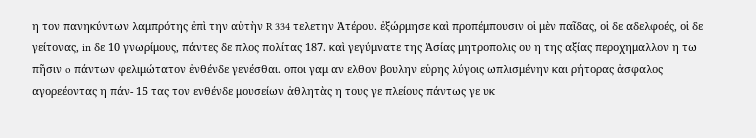η τον πανηκύντων λαμπρότης ἐπὶ την αὐτὴν R 334 τελετην Ἀτέρου. ἐξώρμησε καὶ προπέμπουσιν οἱ μὲν παῖδας, οἱ δε αδελφοές, οἱ δε γείτονας, in δε 10 γνωρίμους, πάντες δε πλος πολίτας 187. καὶ γεγύμνατε της Ἀσίας μητροπολις ου η της αξίας περοχημαλλον η τω πῆσιν o πάντων φελιμώτατον ἐνθένδε γενέσθαι. οποι γαμ αν ελθον βουλην εὐρης λύγοις ωπλισμένην και ρήτορας ἀσφαλος αγορεέοντας η πάν- 15 τας τον ενθένδε μουσείων ἀθλητὰς η τους γε πλείους πάντως γε υκ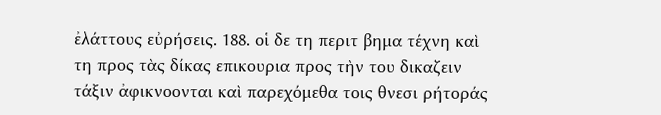ἐλάττους εὐρήσεις. 188. οἱ δε τη περιτ βημα τέχνη καὶ τη προς τὰς δίκας επικουρια προς τὴν του δικαζειν τάξιν ἀφικνοονται καὶ παρεχόμεθα τοις θνεσι ρήτοράς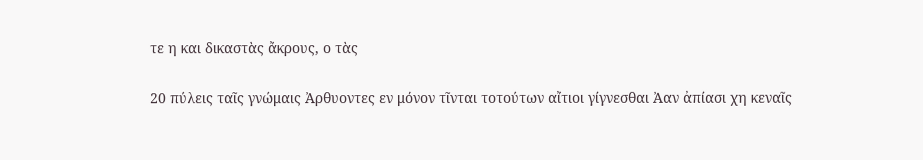τε η και δικαστὰς ἄκρους, ο τὰς

20 πύλεις ταῖς γνώμαις Ἀρθυοντες εν μόνον τῖνται τοτούτων αἴτιοι γίγνεσθαι Ἀαν ἀπίασι χη κεναῖς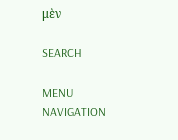μὲν

SEARCH

MENU NAVIGATION